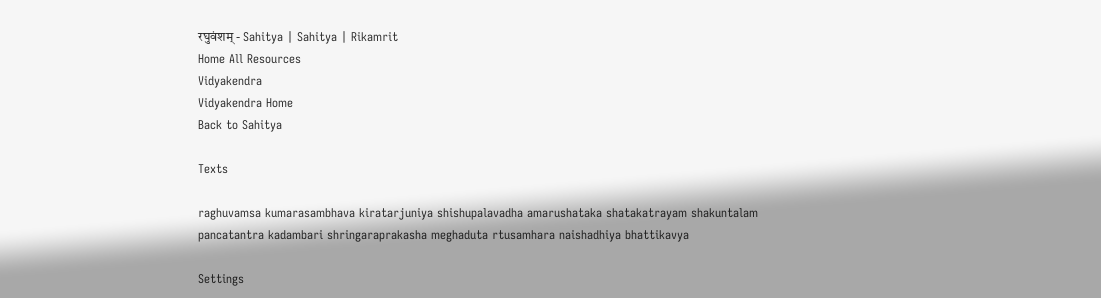रघुवंशम् - Sahitya | Sahitya | Rikamrit
Home All Resources
Vidyakendra
Vidyakendra Home
Back to Sahitya

Texts

raghuvamsa kumarasambhava kiratarjuniya shishupalavadha amarushataka shatakatrayam shakuntalam pancatantra kadambari shringaraprakasha meghaduta rtusamhara naishadhiya bhattikavya

Settings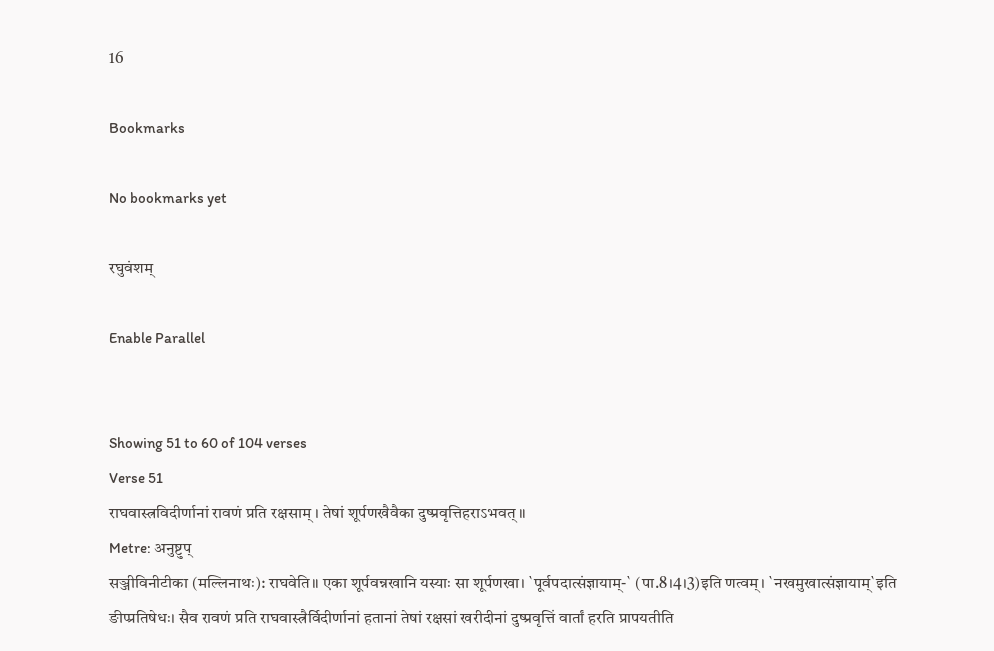16

Bookmarks

No bookmarks yet

रघुवंशम्

Enable Parallel


Showing 51 to 60 of 104 verses
Verse 51
राघवास्त्रविदीर्णानां रावणं प्रति रक्षसाम् । तेषां शूर्पणखैवैका दुष्प्रवृत्तिहराऽभवत् ॥
Metre: अनुष्टुप्
सञ्जीविनीटीका (मल्लिनाथः): राघवेति॥ एका शूर्पवन्नखानि यस्याः सा शूर्पणखा। `पूर्वपदात्संज्ञायाम्-` (पा.8।4।3)इति णत्वम्। `नखमुखात्संज्ञायाम्`इति ङीप्प्रतिषेधः। सैव रावणं प्रति राघवास्त्रैर्विदीर्णानां हतानां तेषां रक्षसां खरीदीनां दुष्प्रवृत्तिं वार्तां हरति प्रापयतीति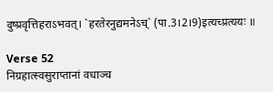दुष्प्रवृत्तिहराऽभवत्। `हरतेरनुद्यमनेऽच्` (पा.3।2।9)इत्यच्प्रत्ययः ॥

Verse 52
निग्रहात्स्वसुराप्तानां वधाञ्च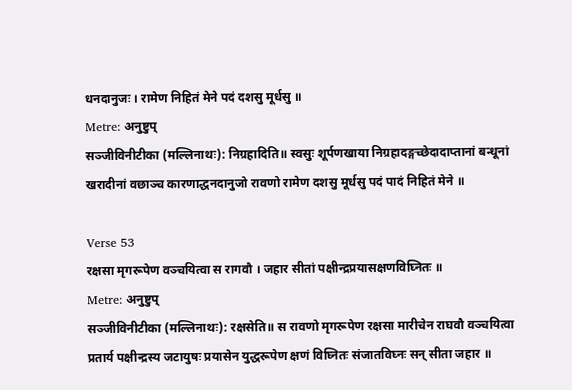धनदानुजः । रामेण निहितं मेने पदं दशसु मूर्धसु ॥
Metre: अनुष्टुप्
सञ्जीविनीटीका (मल्लिनाथः): निग्रहादिति॥ स्वसुः शूर्पणखाया निग्रहादङ्गच्छेदादाप्तानां बन्धूनां खरादीनां वछाञ्च कारणाद्धनदानुजो रावणो रामेण दशसु मूर्धसु पदं पादं निहितं मेने ॥

Verse 53
रक्षसा मृगरूपेण वञ्चयित्वा स रागवौ । जहार सीतां पक्षीन्द्रप्रयासक्षणविघ्नितः ॥
Metre: अनुष्टुप्
सञ्जीविनीटीका (मल्लिनाथः): रक्षसेति॥ स रावणो मृगरूपेण रक्षसा मारीचेन राघवौ वञ्चयित्वा प्रतार्य पक्षीन्द्रस्य जटायुषः प्रयासेन युद्धरूपेण क्षणं विघ्नितः संजातविघ्नः सन् सीता जहार ॥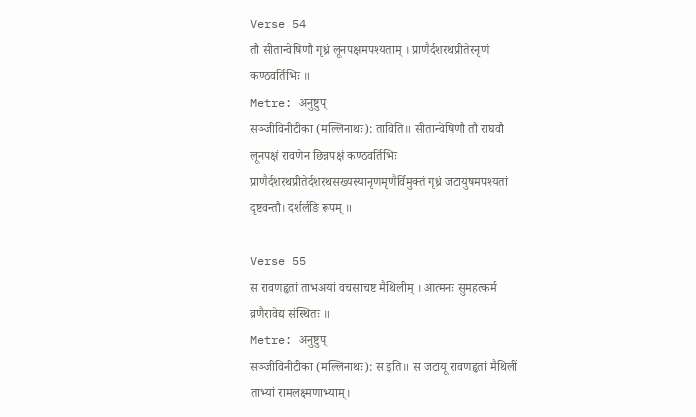Verse 54
तौ सीतान्वेषिणौ गृध्रं लूनपक्षमपश्यताम् । प्राणैर्दशरथप्रीतेरनृणं कण्ठवर्तिभिः ॥
Metre: अनुष्टुप्
सञ्जीविनीटीका (मल्लिनाथः): ताविति॥ सीतान्वेषिणौ तौ राघवौ लूनपक्षं रावणेन छिन्नपक्षं कण्ठवर्तिभिः प्राणैर्दशरथप्रीतेर्दशरथसख्यस्यानृणमृणैर्विमुक्तं गृध्रं जटायुषमपश्यतां दृष्टवन्तौ। दर्शर्लङि रूपम् ॥

Verse 55
स रावणहृतां ताभअयां वचसाचष्ट मैथिलीम् । आत्मनः सुमहत्कर्म व्रणैरावेद्य संस्थितः ॥
Metre: अनुष्टुप्
सञ्जीविनीटीका (मल्लिनाथः): स इति॥ स जटायू रावणहृतां मैथिलीं ताभ्यां रामलक्ष्मणाभ्याम्।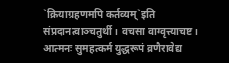`क्रियाग्रहणमपि कर्तव्यम्`इति संप्रदानत्वाञ्चतुर्थी। वचसा वाग्वृत्त्याचष्ट। आत्मनः सुमहत्कर्म युद्धरूपं व्रणैरावेद्य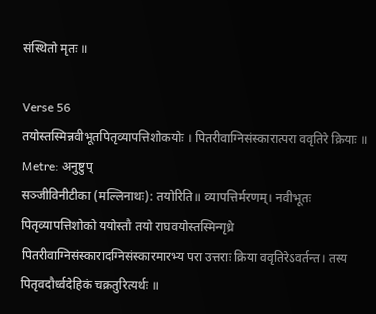संस्थितो मृतः ॥

Verse 56
तयोस्तस्मिन्नवीभूतपितृव्यापत्तिशोकयोः । पितरीवाग्निसंस्कारात्परा ववृतिरे क्रियाः ॥
Metre: अनुष्टुप्
सञ्जीविनीटीका (मल्लिनाथः): तयोरिति॥ व्यापत्तिर्मरणम्। नवीभूतः पितृव्यापत्तिशोको ययोस्तौ तयो राघवयोस्तस्मिन्गृध्रे पितरीवाग्निसंस्कारादग्निसंस्कारमारभ्य परा उत्तराः क्रिया ववृतिरेऽवर्तन्त। तस्य पितृवदौर्ध्वदेहिकं चक्रतुरित्यर्थः ॥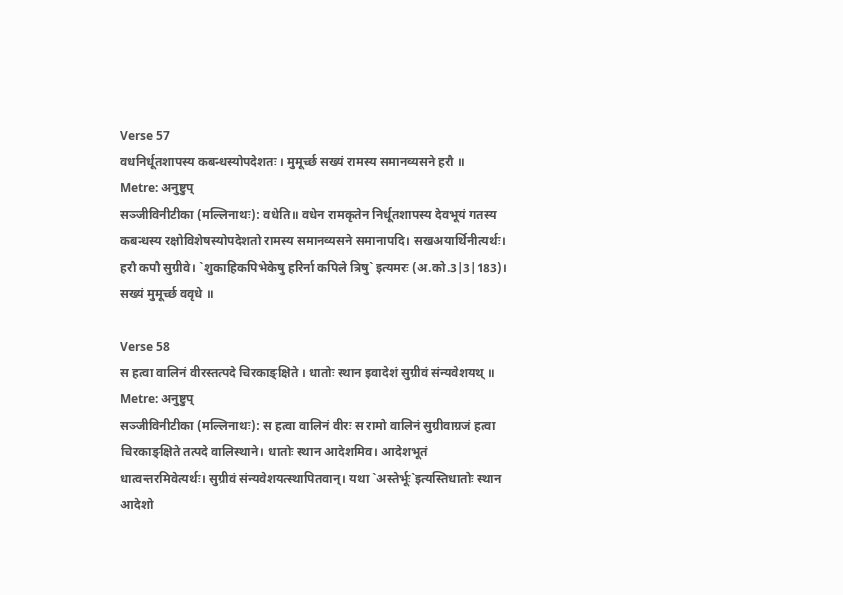Verse 57
वधनिर्धूतशापस्य कबन्धस्योपदेशतः । मुमूर्च्छ सख्यं रामस्य समानव्यसने हरौ ॥
Metre: अनुष्टुप्
सञ्जीविनीटीका (मल्लिनाथः): वधेति॥ वधेन रामकृतेन निर्धूतशापस्य देवभूयं गतस्य कबन्धस्य रक्षोविशेषस्योपदेशतो रामस्य समानव्यसने समानापदि। सखअयार्थिनीत्यर्थः। हरौ कपौ सुग्रीवे। `शुकाहिकपिभेकेषु हरिर्ना कपिले त्रिषु` इत्यमरः (अ.को.3|3|183)। सख्यं मुमूर्च्छ ववृधे ॥

Verse 58
स हत्वा वालिनं वीरस्तत्पदे चिरकाङ्क्षिते । धातोः स्थान इवादेशं सुग्रीवं संन्यवेशयथ् ॥
Metre: अनुष्टुप्
सञ्जीविनीटीका (मल्लिनाथः): स हत्वा वालिनं वीरः स रामो वालिनं सुग्रीवाग्रजं हत्वा चिरकाङ्क्षिते तत्पदे वालिस्थाने। धातोः स्थान आदेशमिव। आदेशभूतं धात्वन्तरमिवेत्यर्थः। सुग्रीवं संन्यवेशयत्स्थापितवान्। यथा `अस्तेर्भूः`इत्यस्तिधातोः स्थान आदेशो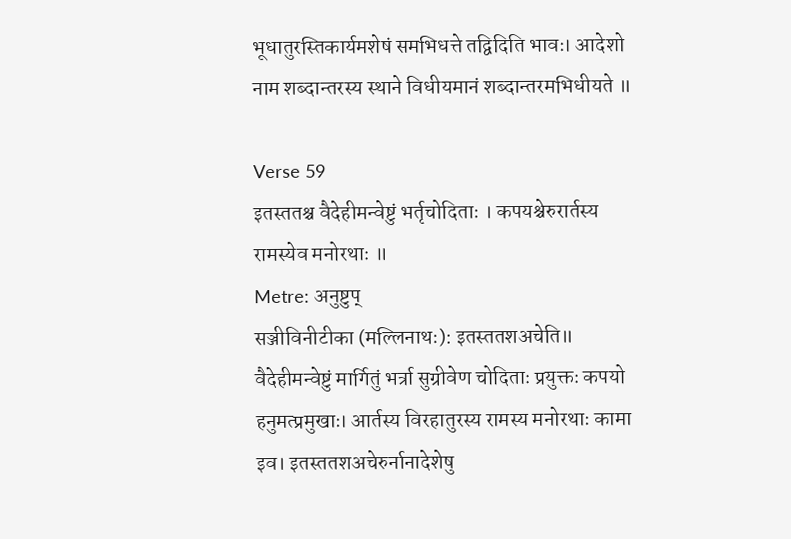भूधातुरस्तिकार्यमशेषं समभिधत्ते तद्विदिति भावः। आदेशो नाम शब्दान्तरस्य स्थाने विधीयमानं शब्दान्तरमभिधीयते ॥

Verse 59
इतस्ततश्च वैदेहीमन्वेष्टुं भर्तृचोदिताः । कपयश्चेरुरार्तस्य रामस्येव मनोरथाः ॥
Metre: अनुष्टुप्
सञ्जीविनीटीका (मल्लिनाथः): इतस्ततशअचेति॥ वैदेहीमन्वेष्टुं मार्गितुं भर्त्रा सुग्रीवेण चोदिताः प्रयुक्तः कपयो हनुमत्प्रमुखाः। आर्तस्य विरहातुरस्य रामस्य मनोरथाः कामा इव। इतस्ततशअचेरुर्नानादेशेषु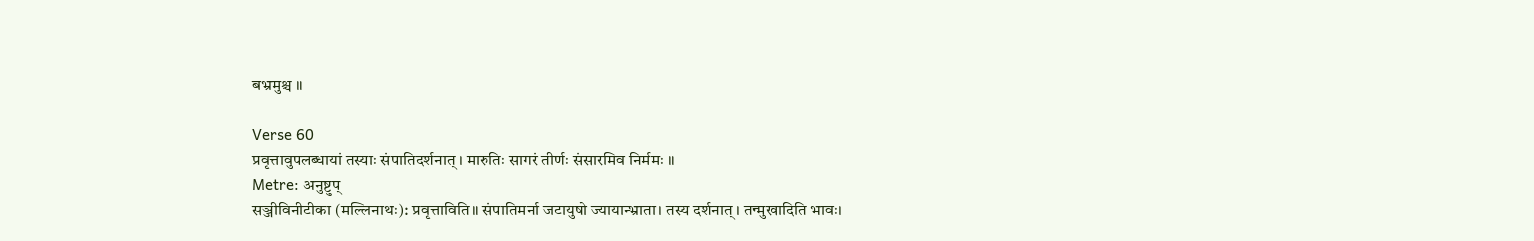बभ्रमुश्च ॥

Verse 60
प्रवृत्तावुपलब्धायां तस्याः संपातिदर्शनात् । मारुतिः सागरं तीर्णः संसारमिव निर्ममः ॥
Metre: अनुष्टुप्
सञ्जीविनीटीका (मल्लिनाथः): प्रवृत्ताविति॥ संपातिमर्ना जटायुषो ज्यायान्भ्राता। तस्य दर्शनात्। तन्मुखादिति भावः।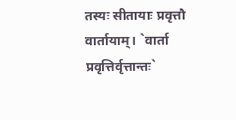तस्यः सीतायाः प्रवृत्तौ वार्तायाम्। `वार्ता प्रवृत्तिर्वृत्तान्तः`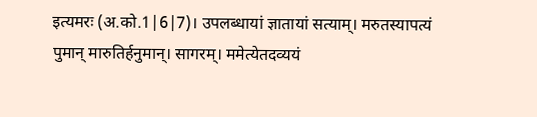इत्यमरः (अ.को.1|6|7)। उपलब्धायां ज्ञातायां सत्याम्। मरुतस्यापत्यं पुमान् मारुतिर्हनुमान्। सागरम्। ममेत्येतदव्ययं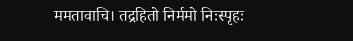ममतावाचि। तद्रहितो निर्ममो निःस्पृहः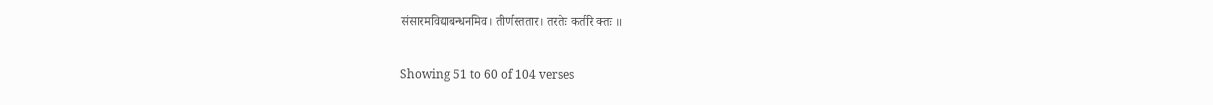संसारमविद्याबन्धनमिव। तीर्णस्ततार। तरतेः कर्तरि क्तः ॥

Showing 51 to 60 of 104 verses